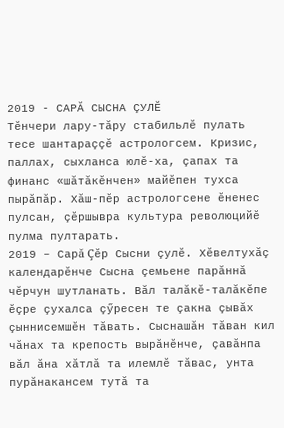2019 - САРĂ СЫСНА ÇУЛӖ
Тӗнчери лару-тăру стабильлӗ пулать тесе шантараççӗ астрологсем. Кризис, паллах, сыхланса юлӗ-ха, çапах та финанс «шăтăкӗнчен» майӗпен тухса пырăпăр. Хăш-пӗр астрологсене ӗненес пулсан, çӗршывра культура революцийӗ пулма пултарать.
2019 – Сарă Çӗр Сысни çулӗ. Хӗвелтухăç календарӗнче Сысна çемьене парăннă чӗрчун шутланать. Вăл талăкӗ-талăкӗпе ӗçре çухалса çӳресен те çакна çывăх çыннисемшӗн тăвать. Сыснашăн тăван кил чăнах та крепость вырăнӗнче, çавăнпа вăл ăна хăтлă та илемлӗ тăвас, унта пурăнакансем тутă та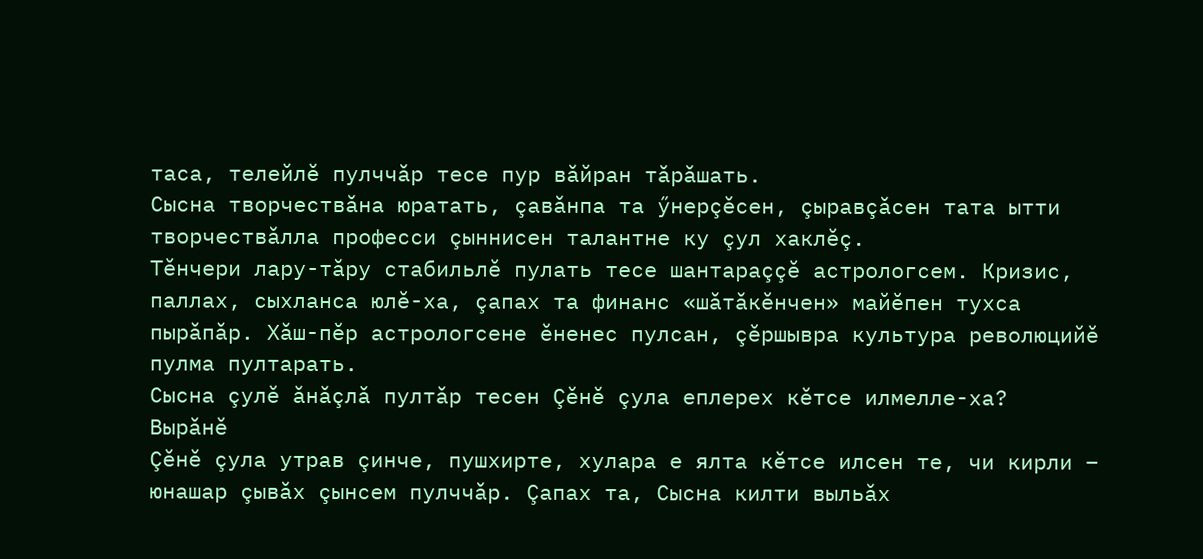таса, телейлӗ пулччăр тесе пур вăйран тăрăшать.
Сысна творчествăна юратать, çавăнпа та ӳнерçӗсен, çыравçăсен тата ытти творчествăлла професси çыннисен талантне ку çул хаклӗç.
Тӗнчери лару-тăру стабильлӗ пулать тесе шантараççӗ астрологсем. Кризис, паллах, сыхланса юлӗ-ха, çапах та финанс «шăтăкӗнчен» майӗпен тухса пырăпăр. Хăш-пӗр астрологсене ӗненес пулсан, çӗршывра культура революцийӗ пулма пултарать.
Сысна çулӗ ăнăçлă пултăр тесен Çӗнӗ çула еплерех кӗтсе илмелле-ха?
Вырăнӗ
Çӗнӗ çула утрав çинче, пушхирте, хулара е ялта кӗтсе илсен те, чи кирли – юнашар çывăх çынсем пулччăр. Çапах та, Сысна килти выльăх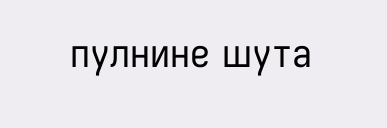пулнине шута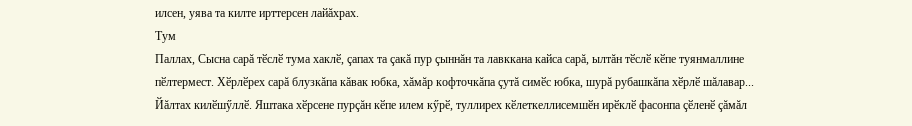илсен, уява та килте ирттерсен лайăхрах.
Тум
Паллах, Сысна сарă тӗслӗ тума хаклӗ, çапах та çакă пур çыннăн та лавккана кайса сарă, ылтăн тӗслӗ кӗпе туянмаллине пӗлтермест. Хӗрлӗрех сарă блузкăпа кăвак юбка, хăмăр кофточкăпа çутă симӗс юбка, шурă рубашкăпа хӗрлӗ шăлавар... Йăлтах килӗшӳллӗ. Яштака хӗрсене пурçăн кӗпе илем кӳрӗ, туллирех кӗлеткеллисемшӗн ирӗклӗ фасонпа çӗленӗ çăмăл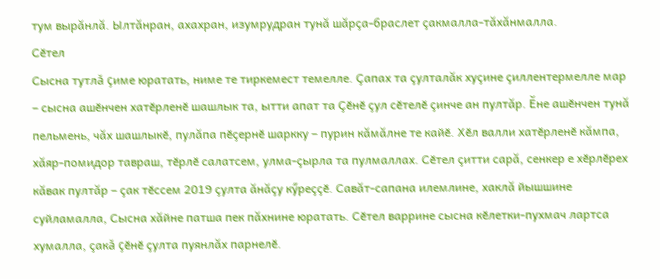тум вырăнлă. Ылтăнран, ахахран, изумрудран тунă шăрçа-браслет çакмалла-тăхăнмалла.
Сӗтел
Сысна тутлă çиме юратать, ниме те тиркемест темелле. Çапах та çулталăк хуçине çиллентермелле мар – сысна ашӗнчен хатӗрленӗ шашлык та, ытти апат та Çӗнӗ çул сӗтелӗ çинче ан пултăр. Ӗне ашӗнчен тунă пельмень, чăх шашлыкӗ, пулăпа пӗçернӗ шаркку – пурин кăмăлне те кайӗ. Хӗл валли хатӗрленӗ кăмпа, хăяр-помидор тавраш, тӗрлӗ салатсем, улма-çырла та пулмаллах. Сӗтел çитти сарă, сенкер е хӗрлӗрех кăвак пултăр – çак тӗссем 2019 çулта ăнăçу кӳреççӗ. Савăт-сапана илемлине, хаклă йышшине суйламалла, Сысна хăйне патша пек пăхнине юратать. Сӗтел варрине сысна кӗлетки-пухмач лартса хумалла, çакă çӗнӗ çулта пуянлăх парнелӗ.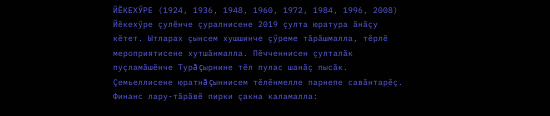ЙӖКЕХӲРЕ (1924, 1936, 1948, 1960, 1972, 1984, 1996, 2008)
Йӗкехӳре çулӗнче çуралнисене 2019 çулта юратура ăнăçу кӗтет. Ытларах çынсем хушшинче çӳреме тăрăшмалла, тӗрлӗ мероприятисене хутшăнмалла. Пӗчченнисен çулталăк пуçламăшӗнче Турă çырнине тӗл пулас шанăç пысăк. Çемьеллисене юратнă çыннисем тӗлӗнмелле парнепе савăнтарӗç. Финанс лару-тăрăвӗ пирки çакна каламалла: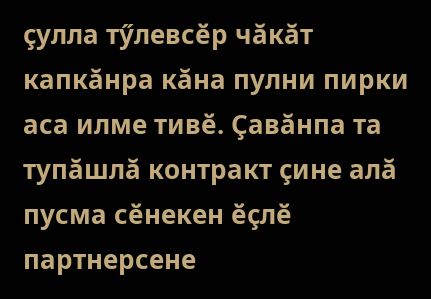çулла тӳлевсӗр чăкăт капкăнра кăна пулни пирки аса илме тивӗ. Çавăнпа та тупăшлă контракт çине алă пусма сӗнекен ӗçлӗ партнерсене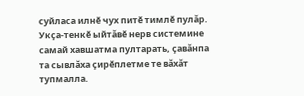суйласа илнӗ чух питӗ тимлӗ пулăр. Укçа-тенкӗ ыйтăвӗ нерв системине самай хавшатма пултарать, çавăнпа та сывлăха çирӗплетме те вăхăт тупмалла.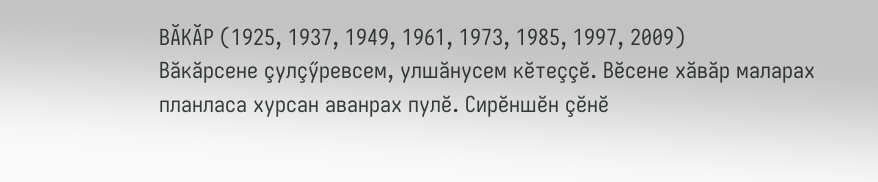ВĂКĂР (1925, 1937, 1949, 1961, 1973, 1985, 1997, 2009)
Вăкăрсене çулçӳревсем, улшăнусем кӗтеççӗ. Вӗсене хăвăр маларах планласа хурсан аванрах пулӗ. Сирӗншӗн çӗнӗ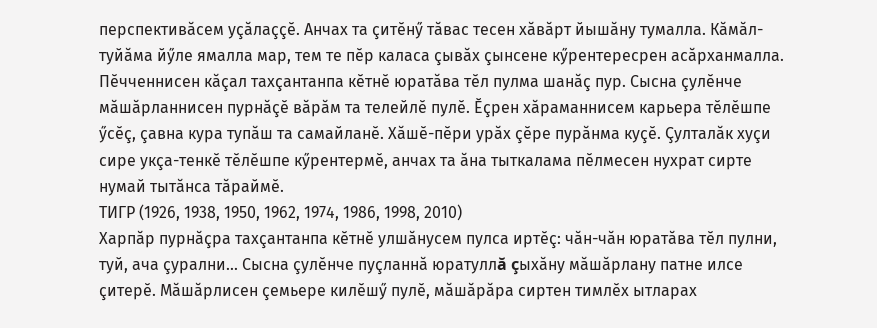перспективăсем уçăлаççӗ. Анчах та çитӗнӳ тăвас тесен хăвăрт йышăну тумалла. Кăмăл-туйăма йӳле ямалла мар, тем те пӗр каласа çывăх çынсене кӳрентересрен асăрханмалла. Пӗчченнисен кăçал тахçантанпа кӗтнӗ юратăва тӗл пулма шанăç пур. Сысна çулӗнче мăшăрланнисен пурнăçӗ вăрăм та телейлӗ пулӗ. Ӗçрен хăраманнисем карьера тӗлӗшпе ӳсӗç, çавна кура тупăш та самайланӗ. Хăшӗ-пӗри урăх çӗре пурăнма куçӗ. Çулталăк хуçи сире укçа-тенкӗ тӗлӗшпе кӳрентермӗ, анчах та ăна тыткалама пӗлмесен нухрат сирте нумай тытăнса тăраймӗ.
ТИГР (1926, 1938, 1950, 1962, 1974, 1986, 1998, 2010)
Харпăр пурнăçра тахçантанпа кӗтнӗ улшăнусем пулса иртӗç: чăн-чăн юратăва тӗл пулни, туй, ача çурални... Сысна çулӗнче пуçланнă юратуллă çыхăну мăшăрлану патне илсе çитерӗ. Мăшăрлисен çемьере килӗшӳ пулӗ, мăшăрăра сиртен тимлӗх ытларах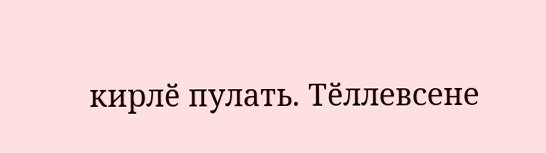кирлӗ пулать. Тӗллевсене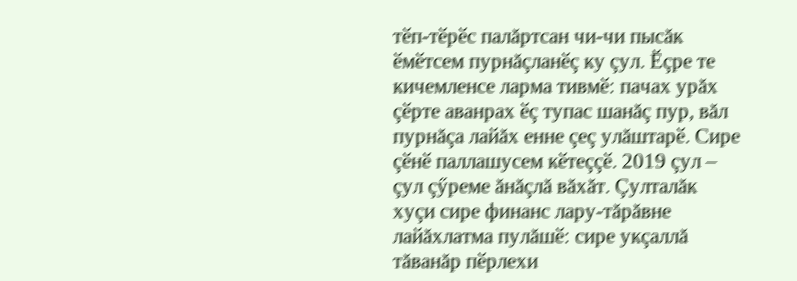тӗп-тӗрӗс палăртсан чи-чи пысăк ӗмӗтсем пурнăçланӗç ку çул. Ӗçре те кичемленсе ларма тивмӗ: пачах урăх çӗрте аванрах ӗç тупас шанăç пур, вăл пурнăçа лайăх енне çеç улăштарӗ. Сире çӗнӗ паллашусем кӗтеççӗ. 2019 çул – çул çӳреме ăнăçлă вăхăт. Çулталăк хуçи сире финанс лару-тăрăвне лайăхлатма пулăшӗ: сире укçаллă тăванăр пӗрлехи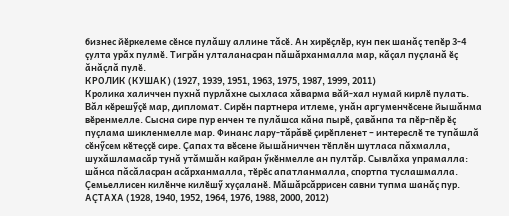бизнес йӗркелеме сӗнсе пулăшу аллине тăсӗ. Ан хирӗçлӗр, кун пек шанăç тепӗр 3-4 çулта урăх пулмӗ. Тигрăн улталанасран пăшăрханмалла мар, кăçал пуçланă ӗç ăнăçлă пулӗ.
КРОЛИК (КУШАК) (1927, 1939, 1951, 1963, 1975, 1987, 1999, 2011)
Кролика халиччен пухнă пурлăхне сыхласа хăварма вăй-хал нумай кирлӗ пулать. Вăл кӗрешӳçӗ мар, дипломат. Сирӗн партнера итлеме, унăн аргуменчӗсене йышăнма вӗренмелле. Сысна сире пур енчен те пулăшса кăна пырӗ, çавăнпа та пӗр-пӗр ӗç пуçлама шикленмелле мар. Финанс лару-тăрăвӗ çирӗпленет – интереслӗ те тупăшлă сӗнӳсем кӗтеççӗ сире. Çапах та вӗсене йышăниччен тӗплӗн шутласа пăхмалла, шухăшламасăр тунă утăмшăн кайран ӳкӗнмелле ан пултăр. Сывлăха упрамалла: шăнса пăсăласран асăрханмалла, тӗрӗс апатланмалла, спортпа туслашмалла. Çемьеллисен килӗнче килӗшӳ хуçаланӗ. Мăшăрсăррисен савни тупма шанăç пур.
АÇТАХА (1928, 1940, 1952, 1964, 1976, 1988, 2000, 2012)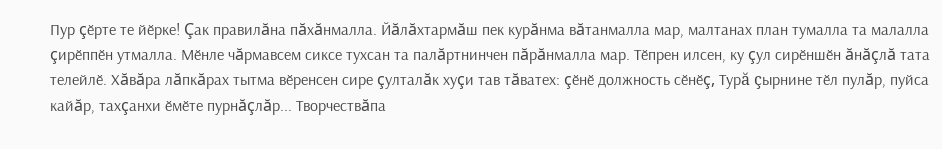Пур çӗрте те йӗрке! Çак правилăна пăхăнмалла. Йăлăхтармăш пек курăнма вăтанмалла мар, малтанах план тумалла та малалла çирӗппӗн утмалла. Мӗнле чăрмавсем сиксе тухсан та палăртнинчен пăрăнмалла мар. Тӗпрен илсен, ку çул сирӗншӗн ăнăçлă тата телейлӗ. Хăвăра лăпкăрах тытма вӗренсен сире çулталăк хуçи тав тăватех: çӗнӗ должность сӗнӗç, Турă çырнине тӗл пулăр, пуйса кайăр, тахçанхи ӗмӗте пурнăçлăр... Творчествăпа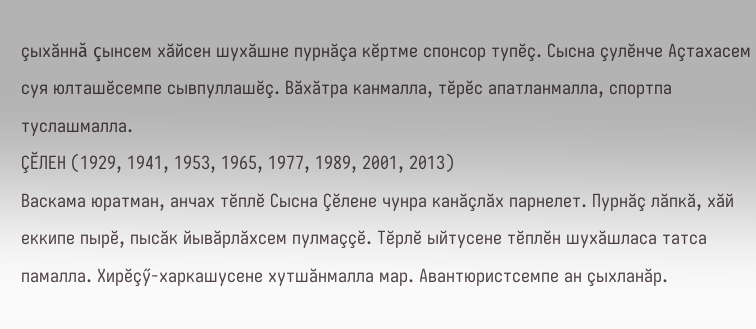çыхăннă çынсем хăйсен шухăшне пурнăçа кӗртме спонсор тупӗç. Сысна çулӗнче Аçтахасем суя юлташӗсемпе сывпуллашӗç. Вăхăтра канмалла, тӗрӗс апатланмалла, спортпа туслашмалла.
ÇӖЛЕН (1929, 1941, 1953, 1965, 1977, 1989, 2001, 2013)
Васкама юратман, анчах тӗплӗ Сысна Çӗлене чунра канăçлăх парнелет. Пурнăç лăпкă, хăй еккипе пырӗ, пысăк йывăрлăхсем пулмаççӗ. Тӗрлӗ ыйтусене тӗплӗн шухăшласа татса памалла. Хирӗçӳ-харкашусене хутшăнмалла мар. Авантюристсемпе ан çыхланăр.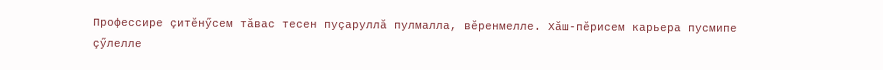Профессире çитӗнӳсем тăвас тесен пуçаруллă пулмалла, вӗренмелле. Хăш-пӗрисем карьера пусмипе çӳлелле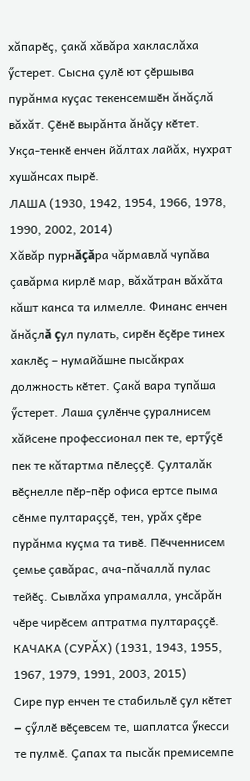хăпарӗç, çакă хăвăра хакласлăха ӳстерет. Сысна çулӗ ют çӗршыва пурăнма куçас текенсемшӗн ăнăçлă вăхăт. Çӗнӗ вырăнта ăнăçу кӗтет. Укçа-тенкӗ енчен йăлтах лайăх, нухрат хушăнсах пырӗ.
ЛАША (1930, 1942, 1954, 1966, 1978, 1990, 2002, 2014)
Хăвăр пурнăçăра чăрмавлă чупăва çавăрма кирлӗ мар, вăхăтран вăхăта кăшт канса та илмелле. Финанс енчен ăнăçлă çул пулать, сирӗн ӗçӗре тинех хаклӗç – нумайăшне пысăкрах должность кӗтет. Çакă вара тупăша ӳстерет. Лаша çулӗнче çуралнисем хăйсене профессионал пек те, ертӳçӗ пек те кăтартма пӗлеççӗ. Çулталăк вӗçнелле пӗр-пӗр офиса ертсе пыма сӗнме пултараççӗ, тен, урăх çӗре пурăнма куçма та тивӗ. Пӗчченнисем çемье çавăрас, ача-пăчаллă пулас тейӗç. Сывлăха упрамалла, унсăрăн чӗре чирӗсем аптратма пултараççӗ.
КАЧАКА (СУРĂХ) (1931, 1943, 1955, 1967, 1979, 1991, 2003, 2015)
Сире пур енчен те стабильлӗ çул кӗтет – çӳллӗ вӗçевсем те, шаплатса ӳкесси те пулмӗ. Çапах та пысăк премисемпе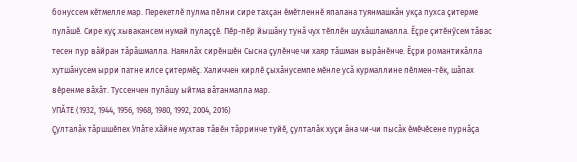бонуссем кӗтмелле мар. Перекетлӗ пулма пӗлни сире тахçан ӗмӗтленнӗ япалана туянмашкăн укçа пухса çитерме пулăшӗ. Сире куç хывакансем нумай пулаççӗ. Пӗр-пӗр йышăну тунă чух тӗплӗн шухăшламалла. Ӗçре çитӗнӳсем тăвас тесен пур вăйран тăрăшмалла. Наянлăх сирӗншӗн Сысна çулӗнче чи хаяр тăшман вырăнӗнче. Ӗçри романтикăлла хутшăнусем ырри патне илсе çитермӗç. Халиччен кирлӗ çыхăнусемпе мӗнле усă курмаллине пӗлмен-тӗк, шăпах вӗренме вăхăт. Туссенчен пулăшу ыйтма вăтанмалла мар.
УПĂТЕ (1932, 1944, 1956, 1968, 1980, 1992, 2004, 2016)
Çулталăк тăршшӗпех Упăте хăйне мухтав тăвӗн тăрринче туйӗ, çулталăк хуçи ăна чи-чи пысăк ӗмӗчӗсене пурнăçа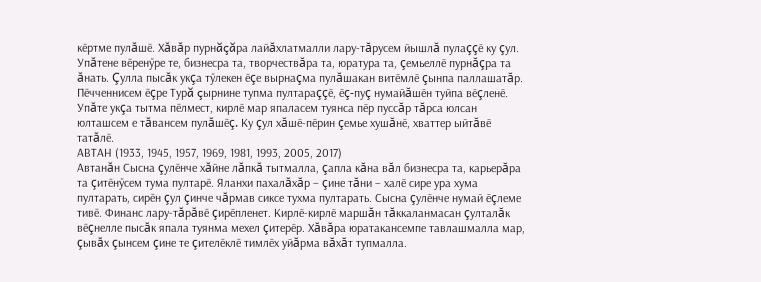кӗртме пулăшӗ. Хăвăр пурнăçăра лайăхлатмалли лару-тăрусем йышлă пулаççӗ ку çул. Упăтене вӗренӳре те, бизнесра та, творчествăра та, юратура та, çемьеллӗ пурнăçра та ăнать. Çулла пысăк укçа тӳлекен ӗçе вырнаçма пулăшакан витӗмлӗ çынпа паллашатăр. Пӗчченнисем ӗçре Турă çырнине тупма пултараççӗ, ӗç-пуç нумайăшӗн туйпа вӗçленӗ. Упăте укçа тытма пӗлмест, кирлӗ мар япаласем туянса пӗр пуссăр тăрса юлсан юлташсем е тăвансем пулăшӗç. Ку çул хăшӗ-пӗрин çемье хушăнӗ, хваттер ыйтăвӗ татăлӗ.
АВТАН (1933, 1945, 1957, 1969, 1981, 1993, 2005, 2017)
Автанăн Сысна çулӗнче хăйне лăпкă тытмалла, çапла кăна вăл бизнесра та, карьерăра та çитӗнӳсем тума пултарӗ. Яланхи пахалăхăр – çине тăни – халӗ сире ура хума пултарать, сирӗн çул çинче чăрмав сиксе тухма пултарать. Сысна çулӗнче нумай ӗçлеме тивӗ. Финанс лару-тăрăвӗ çирӗпленет. Кирлӗ-кирлӗ маршăн тăккаланмасан çулталăк вӗçнелле пысăк япала туянма мехел çитерӗр. Хăвăра юратакансемпе тавлашмалла мар, çывăх çынсем çине те çителӗклӗ тимлӗх уйăрма вăхăт тупмалла.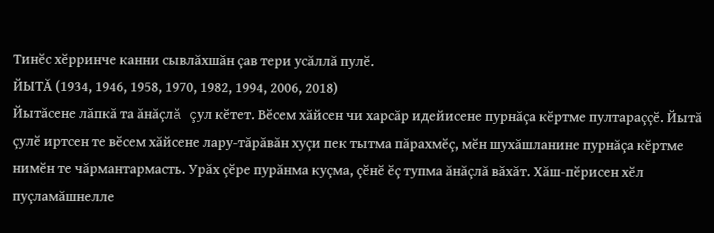Тинӗс хӗрринче канни сывлăхшăн çав тери усăллă пулӗ.
ЙЫТĂ (1934, 1946, 1958, 1970, 1982, 1994, 2006, 2018)
Йытăсене лăпкă та ăнăçлă çул кӗтет. Вӗсем хăйсен чи харсăр идейисене пурнăçа кӗртме пултараççӗ. Йытă çулӗ иртсен те вӗсем хăйсене лару-тăрăвăн хуçи пек тытма пăрахмӗç, мӗн шухăшланине пурнăçа кӗртме нимӗн те чăрмантармасть. Урăх çӗре пурăнма куçма, çӗнӗ ӗç тупма ăнăçлă вăхăт. Хăш-пӗрисен хӗл пуçламăшнелле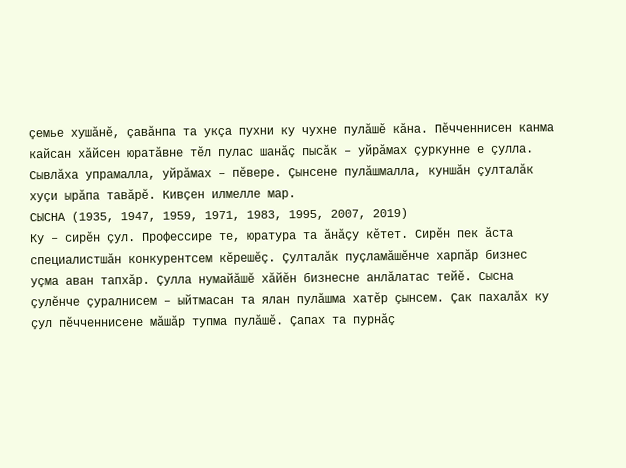çемье хушăнӗ, çавăнпа та укçа пухни ку чухне пулăшӗ кăна. Пӗчченнисен канма кайсан хăйсен юратăвне тӗл пулас шанăç пысăк – уйрăмах çуркунне е çулла. Сывлăха упрамалла, уйрăмах – пӗвере. Çынсене пулăшмалла, куншăн çулталăк хуçи ырăпа тавăрӗ. Кивçен илмелле мар.
СЫСНА (1935, 1947, 1959, 1971, 1983, 1995, 2007, 2019)
Ку – сирӗн çул. Профессире те, юратура та ăнăçу кӗтет. Сирӗн пек ăста специалистшăн конкурентсем кӗрешӗç. Çулталăк пуçламăшӗнче харпăр бизнес уçма аван тапхăр. Çулла нумайăшӗ хăйӗн бизнесне анлăлатас тейӗ. Сысна çулӗнче çуралнисем – ыйтмасан та ялан пулăшма хатӗр çынсем. Çак пахалăх ку çул пӗчченнисене мăшăр тупма пулăшӗ. Çапах та пурнăç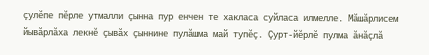çулӗпе пӗрле утмалли çынна пур енчен те хакласа суйласа илмелле. Мăшăрлисем йывăрлăха лекнӗ çывăх çыннине пулăшма май тупӗç. Çурт-йӗрлӗ пулма ăнăçлă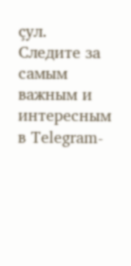çул.
Следите за самым важным и интересным в Telegram-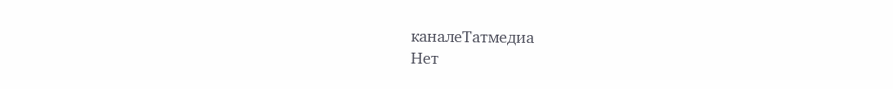каналеТатмедиа
Нет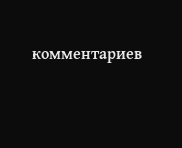комментариев